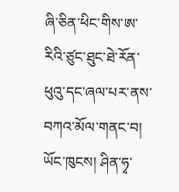ཞི་ཅིན་ཕིང་གིས་ཨ་རིའི་ཙུང་ཐུང་ཐེ་རོན་ཕུའུ་དང་ཞལ་པར་ནས་བཀའ་མོལ་གནང་བ།
ཡོང་ཁུངས། ཤིན་ཧྭ་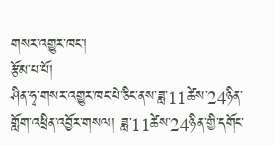གསར་འགྱུར་ཁང་།
རྩོམ་པ་པོ།
ཤིན་ཧྭ་གསར་འགྱུར་ཁང་པེ་ཅིང་ནས་ཟླ་11ཚེས་24ཉིན་གློག་འཕྲིན་འབྱོར་གསལ། ཟླ་11ཚེས་24ཉིན་གྱི་དགོང་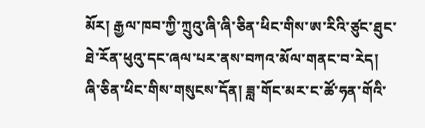མོར། རྒྱལ་ཁབ་ཀྱི་ཀྲུའུ་ཞི་ཞི་ཅིན་ཕིང་གིས་ཨ་རིའི་ཙུང་ཐུང་ཐེ་རོན་ཕུའུ་དང་ཞལ་པར་ནས་བཀའ་མོལ་གནང་བ་རེད།
ཞི་ཅིན་ཕིང་གིས་གསུངས་དོན། ཟླ་གོང་མར་ང་ཚོ་ཧན་གོའི་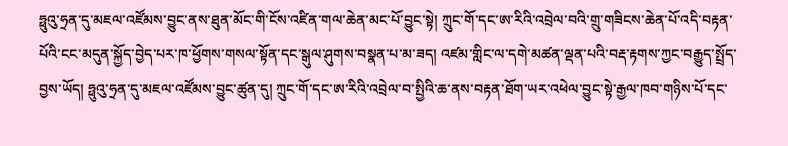ཧྥུའུ་ཧྲན་དུ་མཇལ་འཛོམས་བྱུང་ནས་ཐུན་མོང་གི་ངོས་འཛིན་གལ་ཆེན་མང་པོ་བྱུང་སྟེ། ཀྲུང་གོ་དང་ཨ་རིའི་འབྲེལ་བའི་གྲུ་གཟིངས་ཆེན་པོ་འདི་བརྟན་པོའི་ངང་མདུན་སྐྱོད་བྱེད་པར་ཁ་ཕྱོགས་གསལ་སྟོན་དང་སྒུལ་ཤུགས་བསྣན་པ་མ་ཟད། འཛམ་གླིང་ལ་དགེ་མཚན་ལྡན་པའི་བརྡ་རྟགས་ཀྱང་བརྒྱུད་སྤྲོད་བྱས་ཡོད། ཧྥུའུ་ཧྲན་དུ་མཇལ་འཛོམས་བྱུང་ཚུན་དུ། ཀྲུང་གོ་དང་ཨ་རིའི་འབྲེལ་བ་སྤྱིའི་ཆ་ནས་བརྟན་ཐོག་ཡར་འཕེལ་བྱུང་སྟེ་རྒྱལ་ཁབ་གཉིས་པོ་དང་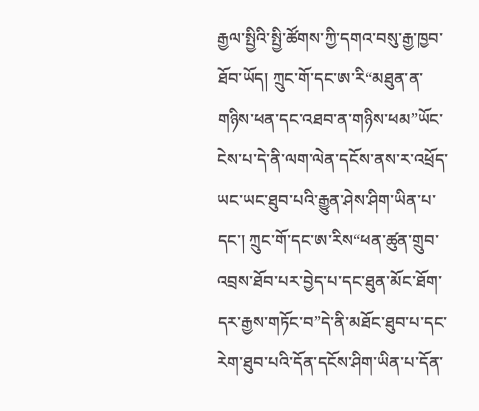རྒྱལ་སྤྱིའི་སྤྱི་ཚོགས་ཀྱི་དགའ་བསུ་རྒྱ་ཁྱབ་ཐོབ་ཡོད། ཀྲུང་གོ་དང་ཨ་རི“མཐུན་ན་གཉིས་ཕན་དང་འཐབ་ན་གཉིས་ཕམ”ཡོང་ངེས་པ་དེ་ནི་ལག་ལེན་དངོས་ནས་ར་འཕྲོད་ཡང་ཡང་ཐུབ་པའི་རྒྱུན་ཤེས་ཤིག་ཡིན་པ་དང་། ཀྲུང་གོ་དང་ཨ་རིས“ཕན་ཚུན་གྲུབ་འབྲས་ཐོབ་པར་བྱེད་པ་དང་ཐུན་མོང་ཐོག་དར་རྒྱས་གཏོང་བ”དེ་ནི་མཐོང་ཐུབ་པ་དང་རེག་ཐུབ་པའི་དོན་དངོས་ཤིག་ཡིན་པ་དོན་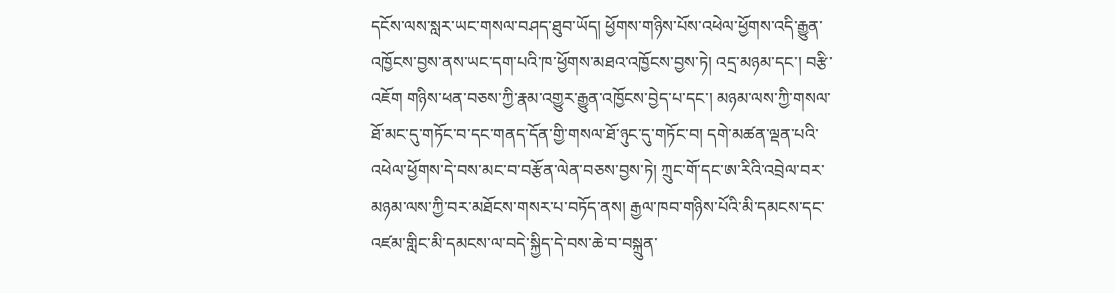དངོས་ལས་སླར་ཡང་གསལ་བཤད་ཐུབ་ཡོད། ཕྱོགས་གཉིས་པོས་འཕེལ་ཕྱོགས་འདི་རྒྱུན་འཁྱོངས་བྱས་ནས་ཡང་དག་པའི་ཁ་ཕྱོགས་མཐའ་འཁྱོངས་བྱས་ཏེ། འདྲ་མཉམ་དང་། བརྩི་འཇོག གཉིས་ཕན་བཅས་ཀྱི་རྣམ་འགྱུར་རྒྱུན་འཁྱོངས་བྱེད་པ་དང་། མཉམ་ལས་ཀྱི་གསལ་ཐོ་མང་དུ་གཏོང་བ་དང་གནད་དོན་གྱི་གསལ་ཐོ་ཉུང་དུ་གཏོང་བ། དགེ་མཚན་ལྡན་པའི་འཕེལ་ཕྱོགས་དེ་བས་མང་བ་བརྩོན་ལེན་བཅས་བྱས་ཏེ། ཀྲུང་གོ་དང་ཨ་རིའི་འབྲེལ་བར་མཉམ་ལས་ཀྱི་བར་མཐོངས་གསར་པ་བཏོད་ནས། རྒྱལ་ཁབ་གཉིས་པོའི་མི་དམངས་དང་འཛམ་གླིང་མི་དམངས་ལ་བདེ་སྐྱིད་དེ་བས་ཆེ་བ་བསྐྲུན་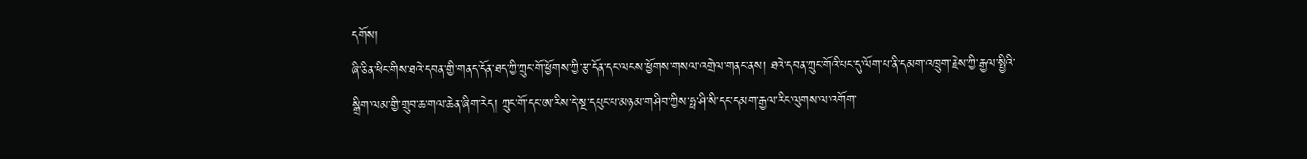དགོས།
ཞི་ཅིན་ཕིང་གིས་ཐའེ་དབན་གྱི་གནད་དོན་ཐད་ཀྱི་ཀྲུང་གོ་ཕྱོགས་ཀྱི་རྩ་དོན་དང་ལངས་ཕྱོགས་གསལ་འགྲེལ་གནང་ནས། ཐའེ་དབན་ཀྲུང་གོའི་པང་དུ་ལོག་པ་ནི་དམག་འཁྲུག་རྗེས་ཀྱི་རྒྱལ་སྤྱིའི་སྒྲིག་ལམ་གྱི་གྲུབ་ཆ་གལ་ཆེན་ཞིག་རེད། ཀྲུང་གོ་དང་ཨ་རིས་དེ་སྔ་དཔུང་པ་མཉམ་གཤིབ་ཀྱིས་ཧྥ་ཤི་སི་དང་དམག་རྒྱལ་རིང་ལུགས་ལ་འགོག་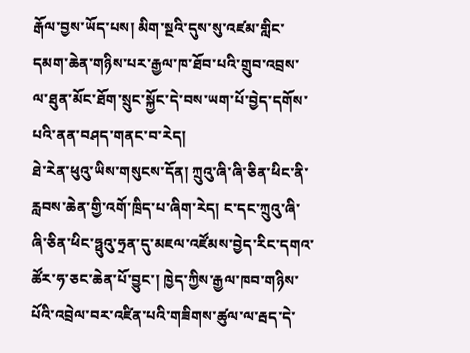རྒོལ་བྱས་ཡོད་པས། མིག་སྔའི་དུས་སུ་འཛམ་གླིང་དམག་ཆེན་གཉིས་པར་རྒྱལ་ཁ་ཐོབ་པའི་གྲུབ་འབྲས་ལ་ཐུན་མོང་ཐོག་སྲུང་སྐྱོང་དེ་བས་ཡག་པོ་བྱེད་དགོས་པའི་ནན་བཤད་གནང་བ་རེད།
ཐེ་རེན་ཕུའུ་ཡིས་གསུངས་དོན། ཀྲུའུ་ཞི་ཞི་ཅིན་ཕིང་ནི་རླབས་ཆེན་གྱི་འགོ་ཁྲིད་པ་ཞིག་རེད། ང་དང་ཀྲུའུ་ཞི་ཞི་ཅིན་ཕིང་ཧྥུའུ་ཧྲན་དུ་མཇལ་འཛོམས་བྱེད་རིང་དགའ་ཚོར་ཧ་ཅང་ཆེན་པོ་བྱུང་། ཁྱེད་ཀྱིས་རྒྱལ་ཁབ་གཉིས་པོའི་འབྲེལ་བར་འཛིན་པའི་གཟིགས་ཚུལ་ལ་རྦད་དེ་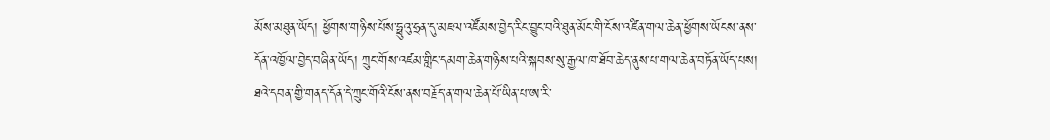མོས་མཐུན་ཡོད། ཕྱོགས་གཉིས་པོས་ཧྥུའུ་ཧྲན་དུ་མཇལ་འཛོམས་བྱེད་རིང་བྱུང་བའི་ཐུན་མོང་གི་ངོས་འཛིན་གལ་ཆེན་ཕྱོགས་ཡོངས་ནས་དོན་འཁྱོལ་བྱེད་བཞིན་ཡོད། ཀྲུང་གོས་འཛམ་གླིང་དམག་ཆེན་གཉིས་པའི་སྐབས་སུ་རྒྱལ་ཁ་ཐོབ་ཆེད་ནུས་པ་གལ་ཆེན་བཏོན་ཡོད་པས། ཐའེ་དབན་གྱི་གནད་དོན་དེ་ཀྲུང་གོའི་ངོས་ནས་བརྗོད་ན་གལ་ཆེན་པོ་ཡིན་པ་ཨ་རི་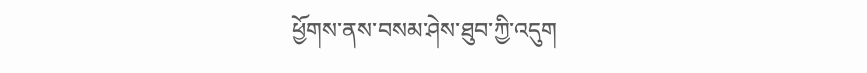ཕྱོགས་ནས་བསམ་ཤེས་ཐུབ་ཀྱི་འདུག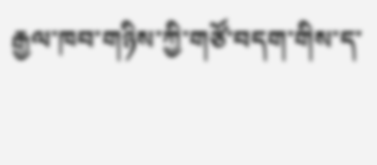རྒྱལ་ཁབ་གཉིས་ཀྱི་གཙོ་བདག་གིས་ད་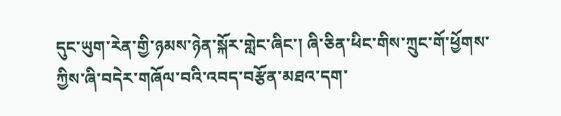དུང་ཡུག་རེན་གྱི་ཉམས་ཉེན་སྐོར་གླེང་ཞིང་། ཞི་ཅིན་ཕིང་གིས་ཀྲུང་གོ་ཕྱོགས་ཀྱིས་ཞི་བདེར་གཞོལ་བའི་འབད་བརྩོན་མཐའ་དག་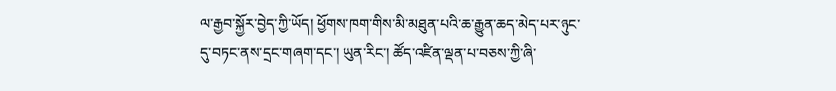ལ་རྒྱབ་སྐྱོར་བྱེད་ཀྱི་ཡོད། ཕྱོགས་ཁག་གིས་མི་མཐུན་པའི་ཆ་རྒྱུན་ཆད་མེད་པར་ཉུང་དུ་བཏང་ནས་དྲང་གཞག་དང་། ཡུན་རིང་། ཚོད་འཛིན་ལྡན་པ་བཅས་ཀྱི་ཞི་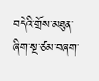བདེའི་གྲོས་མཐུན་ཞིག་སྔ་ཙམ་བཞག་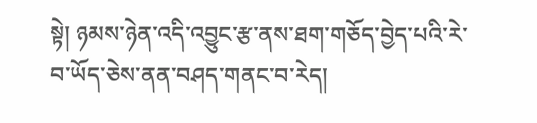སྟེ། ཉམས་ཉེན་འདི་འབྱུང་རྩ་ནས་ཐག་གཅོད་བྱེད་པའི་རེ་བ་ཡོད་ཅེས་ནན་བཤད་གནང་བ་རེད།